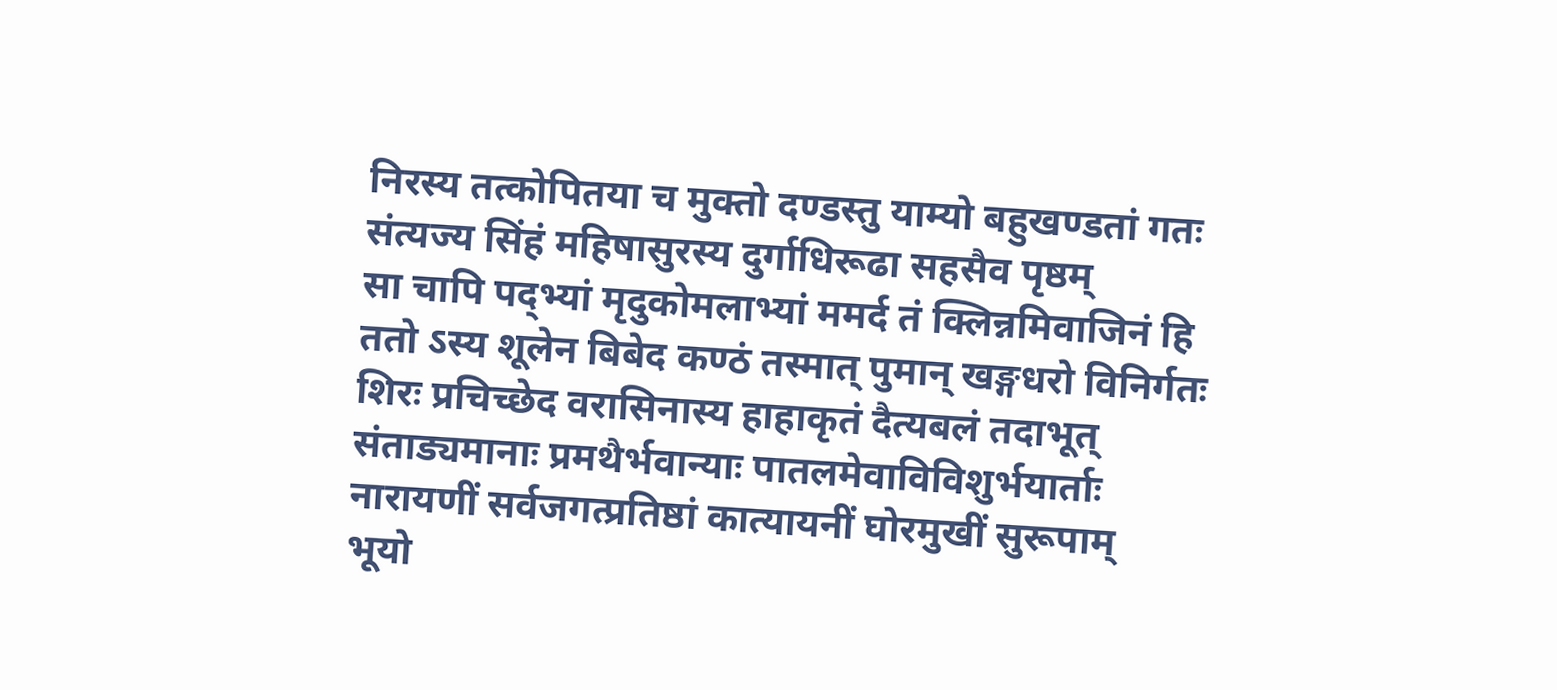निरस्य तत्कोपितया च मुक्तो दण्डस्तु याम्यो बहुखण्डतां गतः
संत्यज्य सिंहं महिषासुरस्य दुर्गाधिरूढा सहसैव पृष्ठम्
सा चापि पद्भ्यां मृदुकोमलाभ्यां ममर्द तं क्लिन्नमिवाजिनं हि
ततो ऽस्य शूलेन बिबेद कण्ठं तस्मात् पुमान् खङ्गधरो विनिर्गतः
शिरः प्रचिच्छेद वरासिनास्य हाहाकृतं दैत्यबलं तदाभूत्
संताड्यमानाः प्रमथैर्भवान्याः पातलमेवाविविशुर्भयार्ताः
नारायणीं सर्वजगत्प्रतिष्ठां कात्यायनीं घोरमुखीं सुरूपाम्
भूयो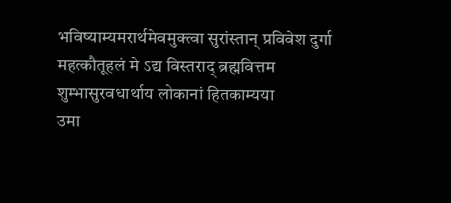भविष्याम्यमरार्थमेवमुक्त्वा सुरांस्तान् प्रविवेश दुर्गा
महत्कौतूहलं मे ऽद्य विस्तराद् ब्रह्मवित्तम
शुम्भासुरवधार्थाय लोकानां हितकाम्यया
उमा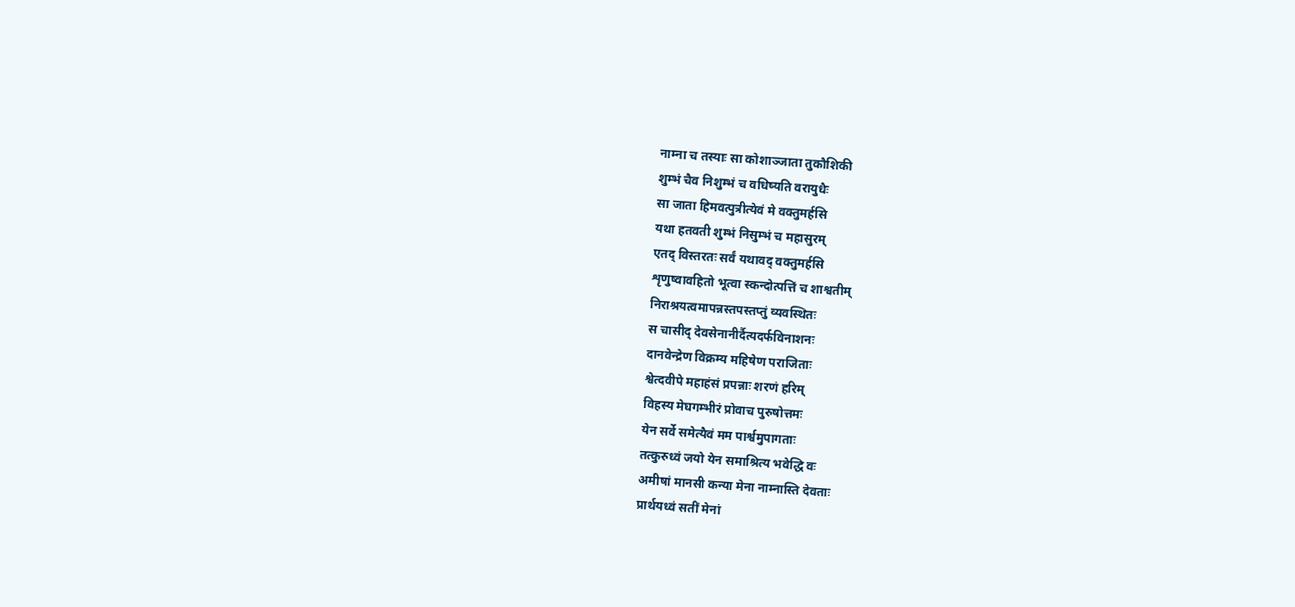नाम्ना च तस्याः सा कोशाञ्जाता तुकौशिकी
शुम्भं चैव निशुम्भं च वधिष्यति वरायुधैः
सा जाता हिमवत्पुत्रीत्येवं मे वक्तुमर्हसि
यथा हतवती शुम्भं निसुम्भं च महासुरम्
एतद् विस्तरतः सर्वं यथावद् वक्तुमर्हसि
शृणुष्वावहितो भूत्वा स्कन्दोत्पत्तिं च शाश्वतीम्
निराश्रयत्वमापन्नस्तपस्तप्तुं व्यवस्थितः
स चासीद् देवसेनानीर्दैत्यदर्फविनाशनः
दानवेन्द्रेण विक्रम्य महिषेण पराजिताः
श्वेत्दवीपे महाहंसं प्रपन्नाः शरणं हरिम्
विहस्य मेघगम्भीरं प्रोवाच पुरुषोत्तमः
येन सर्वे समेत्यैवं मम पार्श्वमुपागताः
तत्कुरुध्वं जयो येन समाश्रित्य भवेद्धि वः
अमीषां मानसी कन्या मेना नाम्नास्ति देवताः
प्रार्थयध्वं सतीं मेनां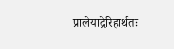प्रालेयाद्रेरिहार्थतः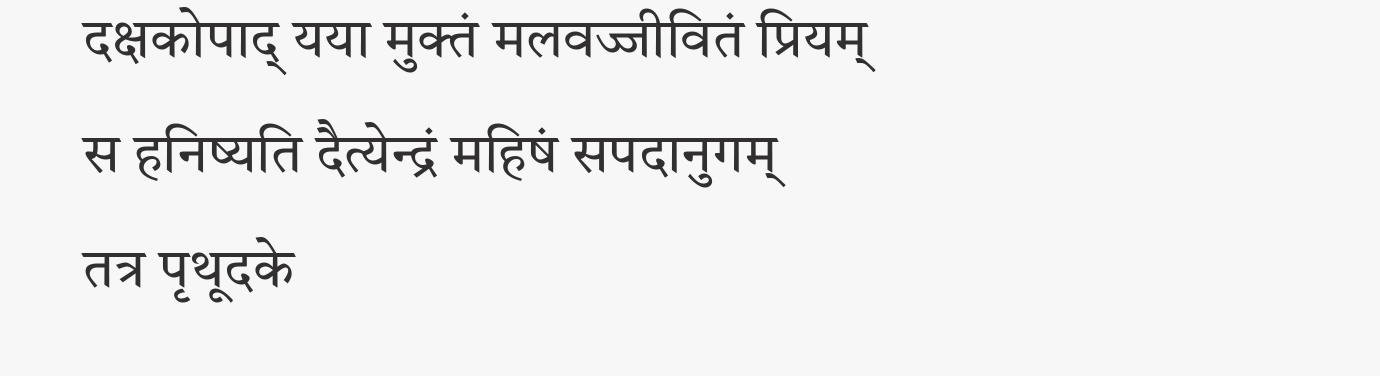दक्षकोपाद् यया मुक्तं मलवज्जीवितं प्रियम्
स हनिष्यति दैत्येन्द्रं महिषं सपदानुगम्
तत्र पृथूदके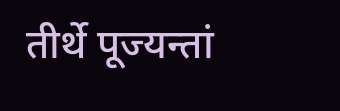तीर्थे पूज्यन्तां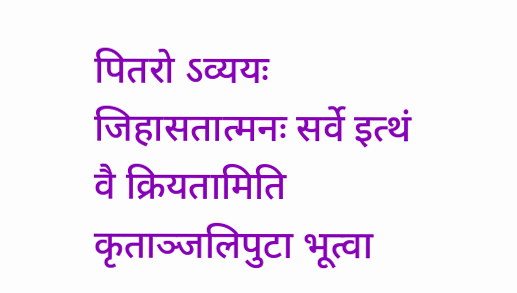पितरो ऽव्ययः
जिहासतात्मनः सर्वे इत्थं वै क्रियतामिति
कृताञ्जलिपुटा भूत्वा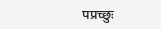पप्रच्छुः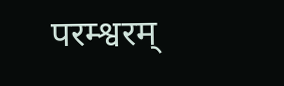परम्श्वरम्